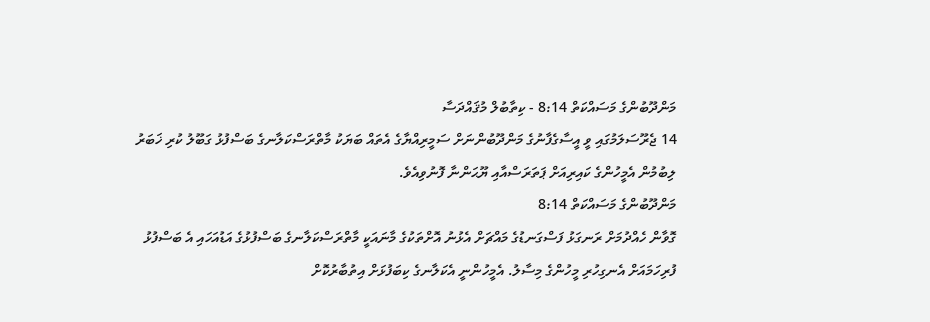މަންދޫބުންގެ މަސައްކަތް 8:14 - ކިތާބުލް މުޤައްދަސާ
14 ޖެރޫސަލަމުގައި ވީ އީސާގެފާނުގެ މަންދޫބުންނަށް ސަމީރިއްޔާގެ އެތައް ބަޔަކު މާތްރަސްކަލާނގެ ބަސްފުޅު ގަބޫލު ކުރި ޚަބަރު ލިބުމުން އެމީހުންގެ ކައިރިއަށް ޕަތަރަސްއާއި ޔޫޙަންނާ ފޮނުވިއެވެ.
މަންދޫބުންގެ މަސައްކަތް 8:14
ގޮވާން ހެއްދުމަށް ރަނގަޅު ފަސްގަނޑުގެ މައްޗަށް އެޅުނު އޮށްތަކުގެ މާނައަކީ މާތްރަސްކަލާނގެ ބަސްފުޅުގެ އަޑުއަހައި އެ ބަސްފުޅު ފުރިހަމައަށް އެނގިހުރި މީހުންގެ މިސާލު. އެމީހުންނީ އެކަލާނގެ ކިބަފުޅަށް އިތުބާރުކޮށް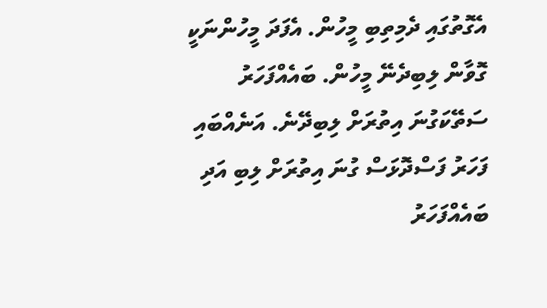އެގޮތުގައި ދެމިތިބި މީހުން. އެފަދަ މީހުންނަކީ ގޮވާން ލިބިދެނޭ މީހުން. ބައެއްފަހަރު ސަތޭކަގުނަ އިތުރަށް ލިބިދޭނެ. އަނެއްބައި ފަހަރު ފަސްދޮޅަސް ގުނަ އިތުރަށް ލިބި އަދި ބައެއްފަހަރު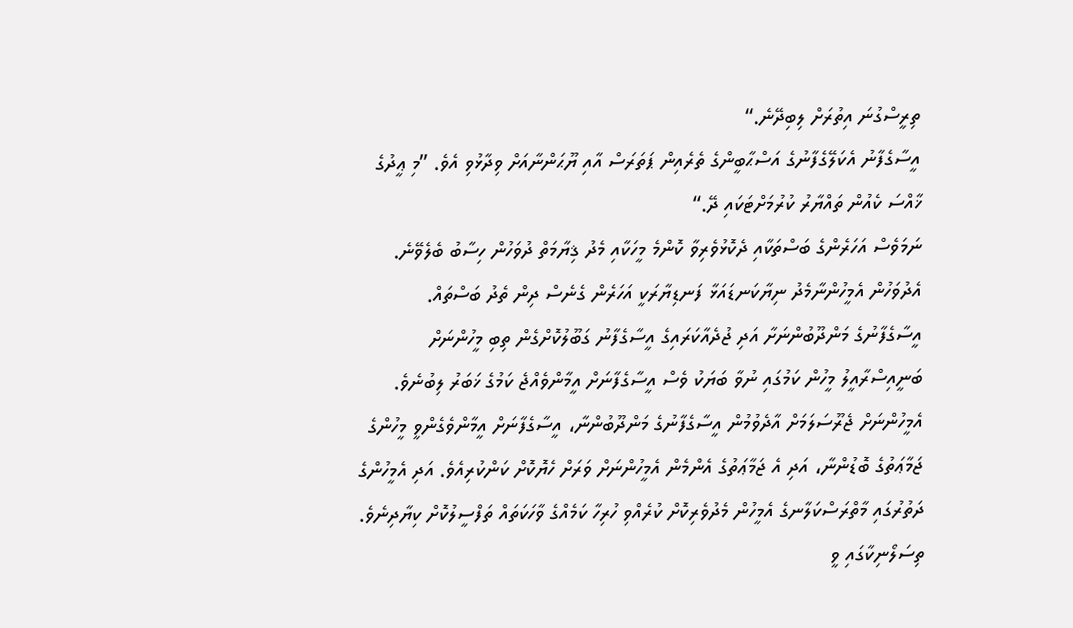ތިރީސްގުނަ އިތުރަށް ލިބިދޭނެ.“
އީސާގެފާނު އެކަލޭގެފާނުގެ އަސްޙާބީންގެ ތެރެއިން ޕަތަރަސް އާއި ޔޫޙަންނާއަށް ވިދާޅުވި އެވެ. ”މި ޢީދުގެ ޚާއްސަ ކެއުން ތައްޔާރު ކުރުމަށްޓަކައި ދޭ.“
ނަމަވެސް އަހަރެންގެ ބަސްތަކާއި ދެކޮޅުވެރިވާ ކޮންމެ މީހަކާއި މެދު ޤިޔާމަތް ދުވަހުން ހިސާބު ބެލެވޭނެ. އެދުވަހުން އެމީހުންނާމެދު ނިޔާކަނޑައަޅާ ފަނޑިޔާރަކީ އަހަރެން ގެނެސް ދިން ތެދު ބަސްތައް.
އީސާގެފާނުގެ މަންދޫބުންނަށާ އަދި ޖުދެއާކަރައިގެ އީސާގެފާނު ގަބޫލުކޮށްގެން ތިބި މީހުންނަށް ބަނީއިސްރާއީލު މީހުން ކަމުގައި ނުވާ ބަޔަކު ވެސް އީސާގެފާނަށް އީމާންވެއްޖެ ކަމުގެ ޚަބަރު ލިބުނެވެ.
އެމީހުންނަށް ޖެރޫސަލަމަށް އާދެވުމުން އީސާގެފާނުގެ މަންދޫބުންނާ، އީސާގެފާނަށް އީމާންވެގެންވީ މީހުންގެ ޖަމާޢަތުގެ ބޮޑުންނާ، އަދި އެ ޖަމާޢަތުގެ އެންމެން އެމީހުންނަށް ވަރަށް ހެޔޮކޮށް ކަންކުރިއެވެ. އަދި އެމީހުންގެ ދަތުރުގައި މާތްރަސްކަލާނގެ އެމީހުން މެދުވެރިކޮށް ކުރެއްވި ހުރިހާ ކަމެއްގެ ވާހަކަތައް ތަފްސީލުކޮށް ކިޔާދިނެވެ.
ތިސަލޯނިކާގައި ވީ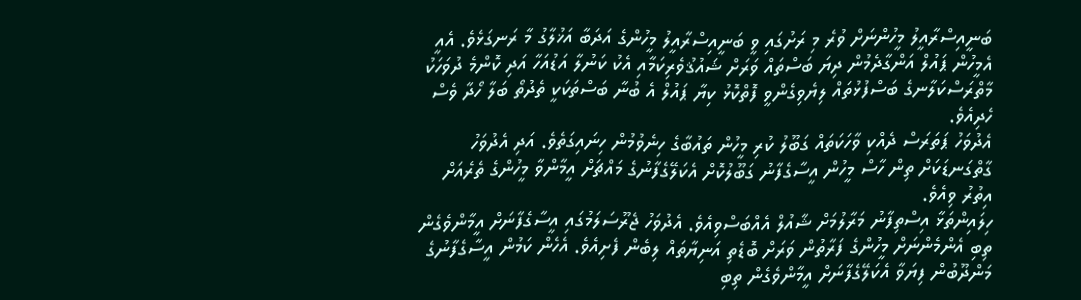ބަނީއިސްރާއީލު މީހުންނަށް ވުރެ މި ރަށުގައި ވީ ބަނީއިސްރާއީލު މީހުންގެ އަދަބާ އަޚުލާގު މާ ރަނގަޅެވެ. އެއީ އެމީހުން ޕައުލް އަންގާދެމުން ދިޔަ ބަސްތައް ވަރަށް ޝައުޤުވެރިކަމާއި އެކު ކަނުލާ އަޑުއަހާ އަދި ކޮންމެ ދުވަހަކު މާތްރަސްކަލާނގެ ބަސްފުޅުތައް ލިޔެވިގެންވީ ފޮތްކޮޅު ކިޔާ ޕައުލް އެ ބުނާ ބަސްތަކަކީ ތެދުތޯ ބަލާ ހޯދާ ވެސް ހެދިއެވެ.
އެދުވަހު ޕަތަރަސް ދެއްކި ވާހަކަތައް ގަބޫލު ކުރި މީހުން ތައުބާގެ ހިނެވުމުން ހިނައިގަތެވެ. އަދި އެދުވަހު ގާތްގަނޑަކަށް ތިން ހާސް މީހުން އީސާގެފާނު ގަބޫލުކޮށް އެކަލޭގެފާނުގެ މައްޗަށް އީމާންވާ މީހުންގެ ތެރެއަށް އިތުރު ވިއެވެ.
ހިލައިންތަޅާ އިސްތިފާނު މަރާލުމަށް ޝާއުލް އެއްބަސްވިއެވެ. އެދުވަހު ޖެރޫސަލަމުގައި އީސާގެފާނަށް އީމާންވެގެން ތިބި އެންމެންނަށް މީހުންގެ ފަރާތުން ވަރަށް ބޮޑެތި އަނިޔާތައް ލިބެން ފެށިއެވެ. އެހެން ކަމުން އީސާގެފާނުގެ މަންދޫބުން ފިޔަވާ އެކަލޭގެފާނަށް އީމާންވެގެން ތިބި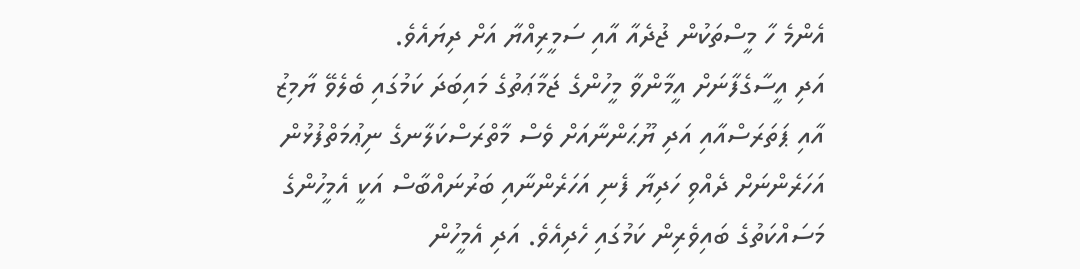އެންމެ ހާ މީސްތަކުން ޖުދެއާ އާއި ސަމީރިއްޔާ އަށް ދިޔައެވެ.
އަދި އީސާގެފާނަށް އީމާންވާ މީހުންގެ ޖަމާޢަތުގެ މައިބަދަ ކަމުގައި ބެލެވޭ ޔާމިޒު އާއި ޕަތަރަސްއާއި އަދި ޔޫޙަންނާއަށް ވެސް މާތްރަސްކަލާނގެ ނިޢުމަތްފުޅުން އަހަރެންނަށް ދެއްވި ހަދިޔާ ފެނި އަހަރެންނާއި ބަރުނައްބާސް އަކީ އެމީހުންގެ މަސައްކަތުގެ ބައިވެރިން ކަމުގައި ހެދިއެވެ. އަދި އެމީހުން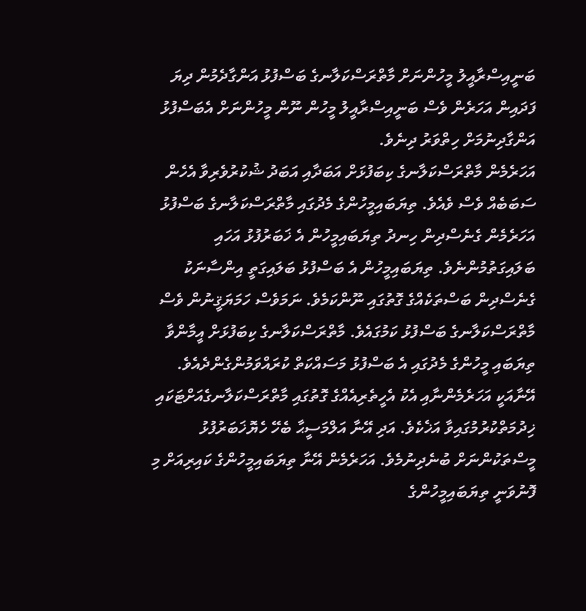ބަނީއިސްރާއީލު މީހުންނަށް މާތްރަސްކަލާނގެ ބަސްފުޅު އަންގާދެމުން ދިޔަ ފަދައިން އަހަރެން ވެސް ބަނީއިސްރާއީލު މީހުން ނޫން މީހުންނަށް އެބަސްފުޅު އަންގާދިނުމަށް ހިތްވަރު ދިނެވެ.
އަހަރެމެން މާތްރަސްކަލާނގެ ކިބަފުޅަށް އަބަދާއި އަބަދު ޝުކުރުވެރިވާ އެހެން ސަބަބެއް ވެސް ވެއެވެ. ތިޔަބައިމީހުންގެ މެދުގައި މާތްރަސްކަލާނގެ ބަސްފުޅު އަހަރެމެން ގެނެސްދިން ހިނދު ތިޔަބައިމީހުން އެ ޚަބަރުފުޅު އަހައި ބަލައިގަތުމުންނެވެ. ތިޔަބައިމީހުން އެ ބަސްފުޅު ބަލައިގަތީ އިންސާނަކު ގެނެސްދިން ބަސްތަކެއްގެ ގޮތުގައި ނޫންކަމެވެ. ނަމަވެސް ހަމަޔަޤީނުން ވެސް މާތްރަސްކަލާނގެ ބަސްފުޅު ކަމުގައެވެ. މާތްރަސްކަލާނގެ ކިބަފުޅަށް އީމާންވާ ތިޔަބައި މީހުންގެ މެދުގައި އެ ބަސްފުޅު މަސައްކަތް ކުރައްވަމުންގެންދެއެވެ.
އޭނާއަކީ އަހަރެމެންނާއި އެކު އެހީތެރިއެއްގެ ގޮތުގައި މާތްރަސްކަލާނގެއަށްޓަކައި ޚިދުމަތްކުރުމުގައިވާ އަޚެކެވެ. އަދި އޭނާ އަލްމަސީޙާ ބެހޭ ހެޔޮޚަބަރުފުޅު މީސްތަކުންނަށް ބުނެދިނުމެވެ. އަހަރެމެން އޭނާ ތިޔަބައިމީހުންގެ ކައިރިއަށް މި ފޮނުވަނީ ތިޔަބައިމީހުންގެ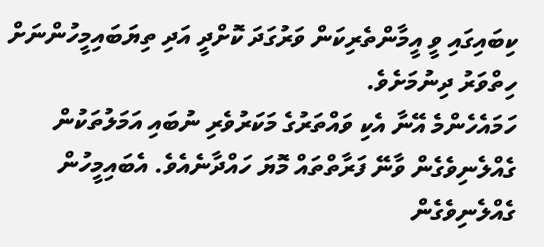ކިބައިގައި ވީ އީމާންތެރިކަން ވަރުގަދަ ކޮށްދީ އަދި ތިޔަބައިމީހުންނަށް ހިތްވަރު ދިނުމަށެވެ.
ހަމައެހެންމެ އޭނާ އެކި ވައްތަރުގެ މަކަރުވެރި ނުބައި އަމަލުތަކުން ގެއްލެނިވެގެން ވާނޭ ފަރާތްތައް މޮޔަ ހައްދާނެއެވެ. އެބައިމީހުން ގެއްލެނިވެގެން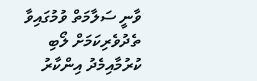ވާނީ ސަލާމަތް ވުމުގައިވާ ތެދުވެރިކަމަށް ލޯބި ކުރުމާއިމެދު އިންކާރު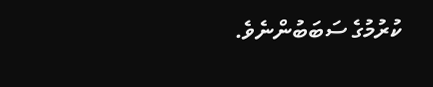ކުރުމުގެ ސަބަބުންނެވެ.